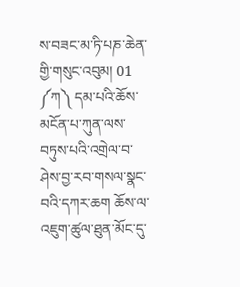ས་བཟང་མ་ཏི་པཎ་ཆེན་གྱི་གསུང་འབུམ། 01 ༼ཀ༽ དམ་པའི་ཆོས་མངོན་པ་ཀུན་ལས་བཏུས་པའི་འགྲེལ་བ་ཤེས་བྱ་རབ་གསལ་སྣང་བའི་དཀར་ཆག ཆོས་ལ་འཇུག་ཚུལ་ཐུན་མོང་དུ་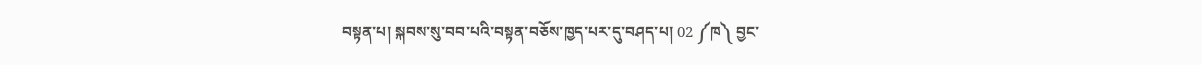བསྟན་པ། སྐབས་སུ་བབ་པའི་བསྟན་བཅོས་ཁྱད་པར་དུ་བཤད་པ། 02 ༼ཁ༽ བྱང་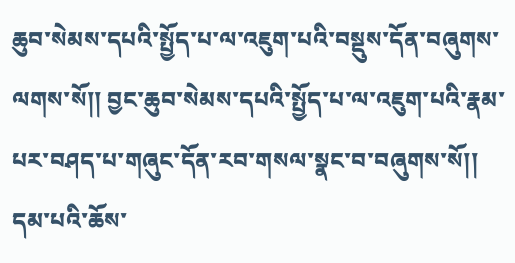ཆུབ་སེམས་དཔའི་སྤྱོད་པ་ལ་འཇུག་པའི་བསྡུས་དོན་བཞུགས་ལགས་སོ།། བྱང་ཆུབ་སེམས་དཔའི་སྤྱོད་པ་ལ་འཇུག་པའི་རྣམ་པར་བཤད་པ་གཞུང་དོན་རབ་གསལ་སྣང་བ་བཞུགས་སོ།། དམ་པའི་ཆོས་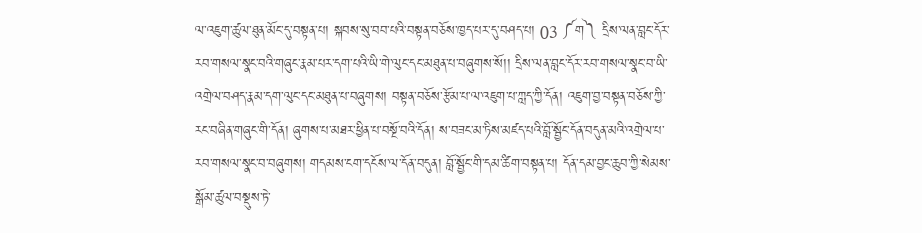ལ་འཇུག་ཚུལ་ཐུན་མོང་དུ་བསྟན་པ། སྐབས་སུ་བབ་པའི་བསྟན་བཅོས་ཁྱད་པར་དུ་བཤད་པ། 03 ༼ག༽ དྲིས་ལན་བླང་དོར་རབ་གསལ་སྣང་བའི་གཞུང་རྣམ་པར་དག་པའི་ཡི་གེ་ལུང་དང་མཐུན་པ་བཞུགས་སོ།། དྲིས་ལན་བླང་དོར་རབ་གསལ་སྣང་བ་ཡི་འགྲེལ་བཤད་རྣམ་དག་ལུང་དང་མཐུན་པ་བཞུགས། བསྟན་བཅོས་རྩོམ་པ་ལ་འཇུག་པ་ཀླད་ཀྱི་དོན། འཇུག་བྱ་བསྟན་བཅོས་ཀྱི་རང་བཞིན་གཞུང་གི་དོན། ཞུགས་པ་མཐར་ཕྱིན་པ་བསྔོ་བའི་དོན། ས་བཟང་མ་ཏིས་མཛད་པའི་བློ་སྦྱོང་དོན་བདུན་མའི་འགྲེལ་པ་རབ་གསལ་སྣང་བ་བཞུགས། གདམས་ངག་དངོས་ལ་དོན་བདུན། བློ་སྦྱོང་གི་དམ་ཚིག་བསྟན་པ། དོན་དམ་བྱང་ཆུབ་ཀྱི་སེམས་སྒོམ་ཚུལ་བསྡུས་ཏེ་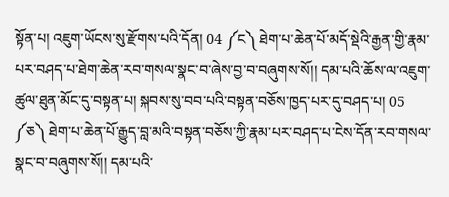སྟོན་པ། འཇུག་ཡོངས་སུ་རྫོགས་པའི་དོན། 04 ༼ང༽ ཐེག་པ་ཆེན་པོ་མདོ་སྡེའི་རྒྱན་གྱི་རྣམ་པར་བཤད་པ་ཐེག་ཆེན་རབ་གསལ་སྣང་བ་ཞེས་བྱ་བ་བཞུགས་སོ།། དམ་པའི་ཆོས་ལ་འཇུག་ཚུལ་ཐུན་མོང་དུ་བསྟན་པ། སྐབས་སུ་བབ་པའི་བསྟན་བཅོས་ཁྱད་པར་དུ་བཤད་པ། 05 ༼ཅ༽ ཐེག་པ་ཆེན་པོ་རྒྱུད་བླ་མའི་བསྟན་བཅོས་ཀྱི་རྣམ་པར་བཤད་པ་ངེས་དོན་རབ་གསལ་སྣང་བ་བཞུགས་སོ།། དམ་པའི་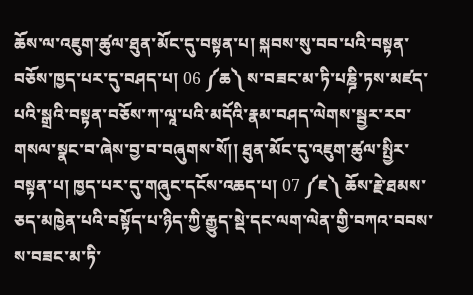ཆོས་ལ་འཇུག་ཚུལ་ཐུན་མོང་དུ་བསྟན་པ། སྐབས་སུ་བབ་པའི་བསྟན་བཅོས་ཁྱད་པར་དུ་བཤད་པ། 06 ༼ཆ༽ ས་བཟང་མ་ཏི་པཎྜི་ཏས་མཛད་པའི་སྒྲའི་བསྟན་བཅོས་ཀ་ལཱ་པའི་མདོའི་རྣམ་བཤད་ལེགས་སྦྱར་རབ་གསལ་སྣང་བ་ཞེས་བྱ་བ་བཞུགས་སོ།། ཐུན་མོང་དུ་འཇུག་ཚུལ་སྤྱིར་བསྟན་པ། ཁྱད་པར་དུ་གཞུང་དངོས་འཆད་པ། 07 ༼ཇ༽ ཆོས་རྗེ་ཐམས་ཅད་མཁྱེན་པའི་བསྟོད་པ་ཉིད་ཀྱི་རྒྱུད་སྡེ་དང་ལག་ལེན་གྱི་བཀའ་བབས་ས་བཟང་མ་ཏི་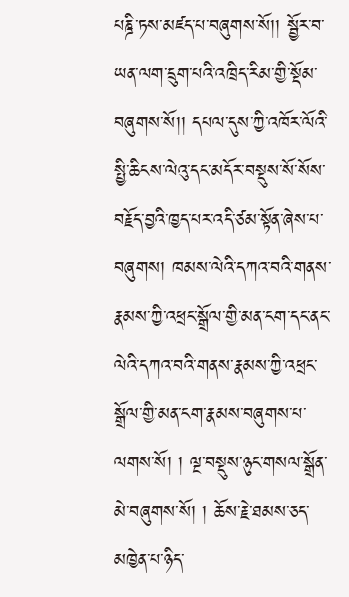པཎྜི་ཏས་མཛད་པ་བཞུགས་སོ།། སྦྱོར་བ་ཡན་ལག་དྲུག་པའི་འཁྲིད་རིམ་གྱི་སྡོམ་བཞུགས་སོ།། དཔལ་དུས་ཀྱི་འཁོར་ལོའི་སྤྱི་ཆིངས་ལེའུ་དང་མདོར་བསྡུས་སོ་སོས་བརྗོད་བྱའི་ཁྱད་པར་འདི་ཙམ་སྟོན་ཞེས་པ་བཞུགས། ཁམས་ལེའི་དཀའ་བའི་གནས་རྣམས་ཀྱི་འཕྲང་སྒྲོལ་གྱི་མན་ངག་དང་ནང་ལེའི་དཀའ་བའི་གནས་རྣམས་ཀྱི་འཕྲང་སྒྲོལ་གྱི་མན་ངག་རྣམས་བཞུགས་པ་ལགས་སོ། ། ལྔ་བསྡུས་ཉུང་གསལ་སྒྲོན་མེ་བཞུགས་སོ། ། ཆོས་རྗེ་ཐམས་ཅད་མཁྱེན་པ་ཉིད་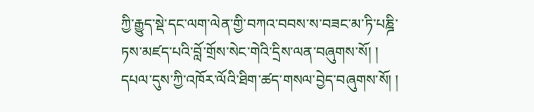ཀྱི་རྒྱུད་སྡེ་དང་ལག་ལེན་གྱི་བཀའ་བབས་ས་བཟང་མ་ཏི་པཎྜི་ཏས་མཛད་པའི་བློ་གྲོས་སེང་གེའི་དྲིས་ལན་བཞུགས་སོ། ། དཔལ་དུས་ཀྱི་འཁོར་ལོའི་ཐིག་ཚད་གསལ་བྱེད་བཞུགས་སོ། །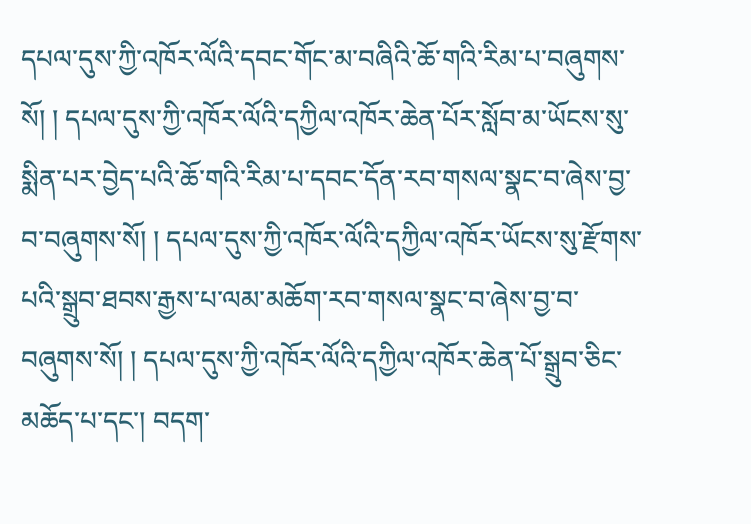དཔལ་དུས་ཀྱི་འཁོར་ལོའི་དབང་གོང་མ་བཞིའི་ཆོ་གའི་རིམ་པ་བཞུགས་སོ། ། དཔལ་དུས་ཀྱི་འཁོར་ལོའི་དཀྱིལ་འཁོར་ཆེན་པོར་སློབ་མ་ཡོངས་སུ་སྨིན་པར་བྱེད་པའི་ཆོ་གའི་རིམ་པ་དབང་དོན་རབ་གསལ་སྣང་བ་ཞེས་བྱ་བ་བཞུགས་སོ། ། དཔལ་དུས་ཀྱི་འཁོར་ལོའི་དཀྱིལ་འཁོར་ཡོངས་སུ་རྫོགས་པའི་སྒྲུབ་ཐབས་རྒྱས་པ་ལམ་མཆོག་རབ་གསལ་སྣང་བ་ཞེས་བྱ་བ་བཞུགས་སོ། ། དཔལ་དུས་ཀྱི་འཁོར་ལོའི་དཀྱིལ་འཁོར་ཆེན་པོ་སྒྲུབ་ཅིང་མཆོད་པ་དང་། བདག་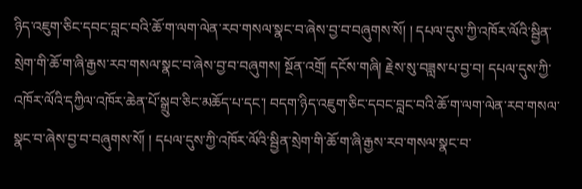ཉིད་འཇུག་ཅིང་དབང་བླང་བའི་ཆོ་ག་ལག་ལེན་རབ་གསལ་སྣང་བ་ཞེས་བྱ་བ་བཞུགས་སོ། ། དཔལ་དུས་ཀྱི་འཁོར་ལོའི་སྦྱིན་སྲེག་གི་ཆོ་ག་ཞི་རྒྱས་རབ་གསལ་སྣང་བ་ཞེས་བྱ་བ་བཞུགས། སྔོན་འགྲོ། དངོས་གཞི། རྗེས་སུ་བཟླས་པ་བྱ་བ། དཔལ་དུས་ཀྱི་འཁོར་ལོའི་དཀྱིལ་འཁོར་ཆེན་པོ་སྒྲུབ་ཅིང་མཆོད་པ་དང་། བདག་ཉིད་འཇུག་ཅིང་དབང་བླང་བའི་ཆོ་ག་ལག་ལེན་རབ་གསལ་སྣང་བ་ཞེས་བྱ་བ་བཞུགས་སོ། ། དཔལ་དུས་ཀྱི་འཁོར་ལོའི་སྦྱིན་སྲེག་གི་ཆོ་ག་ཞི་རྒྱས་རབ་གསལ་སྣང་བ་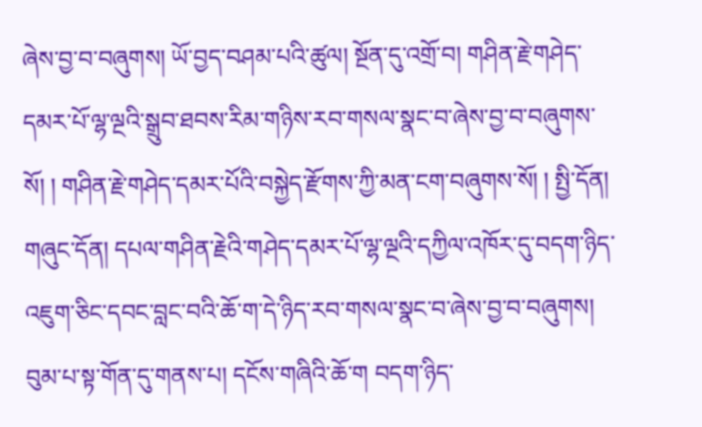ཞེས་བྱ་བ་བཞུགས། ཡོ་བྱད་བཤམ་པའི་ཚུལ། སྔོན་དུ་འགྲོ་བ། གཤིན་རྗེ་གཤེད་དམར་པོ་ལྷ་ལྔའི་སྒྲུབ་ཐབས་རིམ་གཉིས་རབ་གསལ་སྣང་བ་ཞེས་བྱ་བ་བཞུགས་སོ། ། གཤིན་རྗེ་གཤེད་དམར་པོའི་བསྐྱེད་རྫོགས་ཀྱི་མན་ངག་བཞུགས་སོ། ། སྤྱི་དོན། གཞུང་དོན། དཔལ་གཤིན་རྗེའི་གཤེད་དམར་པོ་ལྷ་ལྔའི་དཀྱིལ་འཁོར་དུ་བདག་ཉིད་འཇུག་ཅིང་དབང་བླང་བའི་ཆོ་ག་དེ་ཉིད་རབ་གསལ་སྣང་བ་ཞེས་བྱ་བ་བཞུགས། བུམ་པ་སྟ་གོན་དུ་གནས་པ། དངོས་གཞིའི་ཆོ་ག བདག་ཉིད་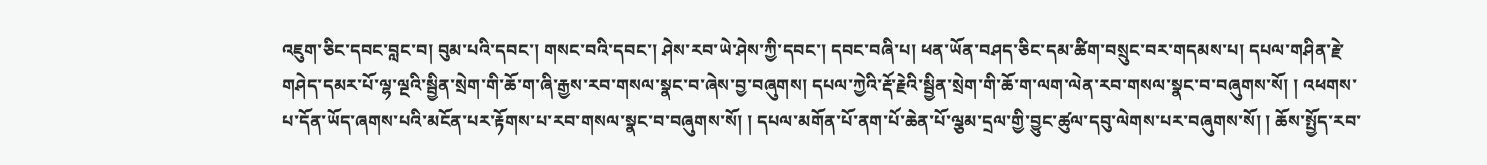འཇུག་ཅིང་དབང་བླང་བ། བུམ་པའི་དབང་། གསང་བའི་དབང་། ཤེས་རབ་ཡེ་ཤེས་ཀྱི་དབང་། དབང་བཞི་པ། ཕན་ཡོན་བཤད་ཅིང་དམ་ཚིག་བསྲུང་བར་གདམས་པ། དཔལ་གཤིན་རྗེ་གཤེད་དམར་པོ་ལྷ་ལྔའི་སྦྱིན་སྲེག་གི་ཆོ་ག་ཞི་རྒྱས་རབ་གསལ་སྣང་བ་ཞེས་བྱ་བཞུགས། དཔལ་ཀྱེའི་རྡོ་རྗེའི་སྦྱིན་སྲེག་གི་ཆོ་ག་ལག་ལེན་རབ་གསལ་སྣང་བ་བཞུགས་སོ། ། འཕགས་པ་དོན་ཡོད་ཞགས་པའི་མངོན་པར་རྟོགས་པ་རབ་གསལ་སྣང་བ་བཞུགས་སོ། ། དཔལ་མགོན་པོ་ནག་པོ་ཆེན་པོ་ལྕམ་དྲལ་གྱི་བྱུང་ཚུལ་དབུ་ལེགས་པར་བཞུགས་སོ། ། ཆོས་སྤྱོད་རབ་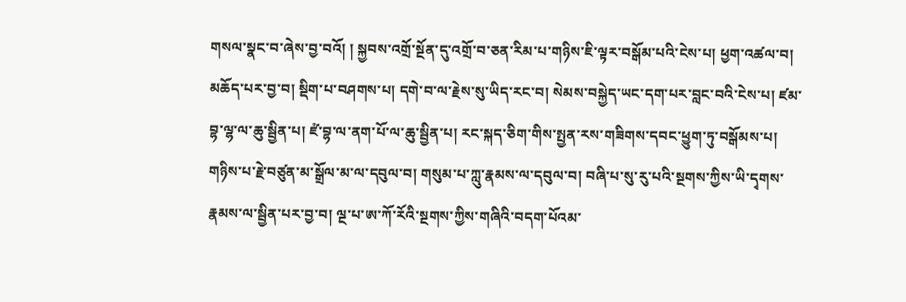གསལ་སྣང་བ་ཞེས་བྱ་བའོ། ། སྐྱབས་འགྲོ་སྔོན་དུ་འགྲོ་བ་ཅན་རིམ་པ་གཉིས་ཇི་ལྟར་བསྒོམ་པའི་ངེས་པ། ཕྱག་འཚལ་བ། མཆོད་པར་བྱ་བ། སྡིག་པ་བཤགས་པ། དགེ་བ་ལ་རྗེས་སུ་ཡིད་རང་བ། སེམས་བསྐྱེད་ཡང་དག་པར་བླང་བའི་ངེས་པ། ཛམ་བྷ་ལྷ་ལ་ཆུ་སྦྱིན་པ། ཛཾ་བྷ་ལ་ནག་པོ་ལ་ཆུ་སྦྱིན་པ། རང་སྐད་ཅིག་གིས་སྤྱན་རས་གཟིགས་དབང་ཕྱུག་ཏུ་བསྒོམས་པ། གཉིས་པ་རྗེ་བཙུན་མ་སྒྲོལ་མ་ལ་དབུལ་བ། གསུམ་པ་ཀླུ་རྣམས་ལ་དབུལ་བ། བཞི་པ་སུ་རུ་པའི་སྔགས་ཀྱིས་ཡི་དྭགས་རྣམས་ལ་སྦྱིན་པར་བྱ་བ། ལྔ་པ་ཨ་ཀོ་རོའི་སྔགས་ཀྱིས་གཞིའི་བདག་པོའམ་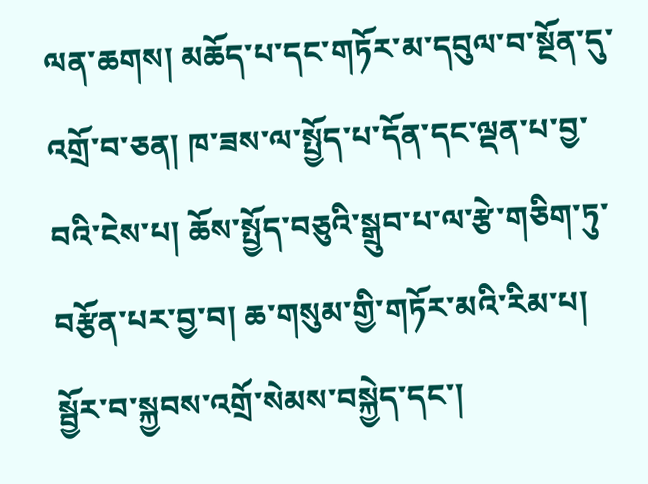ལན་ཆགས། མཆོད་པ་དང་གཏོར་མ་དབུལ་བ་སྔོན་དུ་འགྲོ་བ་ཅན། ཁ་ཟས་ལ་སྤྱོད་པ་དོན་དང་ལྡན་པ་བྱ་བའི་ངེས་པ། ཆོས་སྤྱོད་བཅུའི་སྒྲུབ་པ་ལ་རྩེ་གཅིག་ཏུ་བརྩོན་པར་བྱ་བ། ཆ་གསུམ་གྱི་གཏོར་མའི་རིམ་པ། སྦྱོར་བ་སྐྱབས་འགྲོ་སེམས་བསྐྱེད་དང་།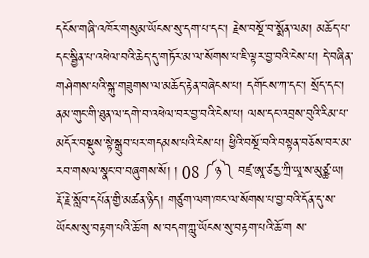དངོས་གཞི་འཁོར་གསུམ་ཡོངས་སུ་དག་པ་དང་། རྗེས་བསྔོ་བ་སྨོན་ལམ། མཆོད་པ་དང་སྦྱིན་པ་འཕེལ་བའི་ཆེད་དུ་གཏོར་མ་ལ་སོགས་པ་ཇི་ལྟར་བྱ་བའི་ངེས་པ། དེ་བཞིན་གཤེགས་པའི་སྐུ་གཟུགས་ལ་མཆོད་རྟེན་བཞེངས་པ། དགོངས་ཀ་དང་། སྲོད་དང་། ནམ་གུང་གི་ཐུན་ལ་དགེ་བ་འཕེལ་བར་བྱ་བའི་ངེས་པ། ལས་དང་འབྲས་བུའི་རིམ་པ་མདོར་བསྡུས་སྟེ་སྒྲུབ་པར་གདམས་པའི་ངེས་པ། ཕྱིའི་བསྔོ་བའི་བསྟན་བཅོས་བར་མ་རབ་གསལ་སྣང་བ་བཞུགས་སོ། ། 08 ༼ཉ༽ བཛྲ་ཨཱ་ཙརྱ་ཀྲི་ཡཱ་ས་མུཙྪ་ཡ། རྡོ་རྗེ་སློབ་དཔོན་གྱི་མཚན་ཉིད། གཙུག་ལག་ཁང་ལ་སོགས་པ་བྱ་བའི་དོན་དུ་ས་ཡོངས་སུ་བརྟག་པའི་ཆོ་ག ས་བདག་ཀླུ་ཡོངས་སུ་བརྟག་པའི་ཆོ་ག ས་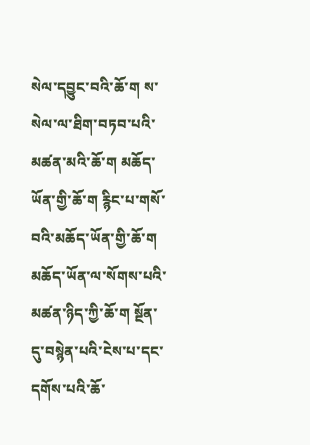སེལ་དབྱུང་བའི་ཆོ་ག ས་སེལ་ལ་ཐིག་བཏབ་པའི་མཚན་མའི་ཆོ་ག མཆོད་ཡོན་གྱི་ཆོ་ག རྙིང་པ་གསོ་བའི་མཆོད་ཡོན་གྱི་ཆོ་ག མཆོད་ཡོན་ལ་སོགས་པའི་མཚན་ཉིད་ཀྱི་ཆོ་ག སྔོན་དུ་བསྙེན་པའི་ངེས་པ་དང་དགོས་པའི་ཆོ་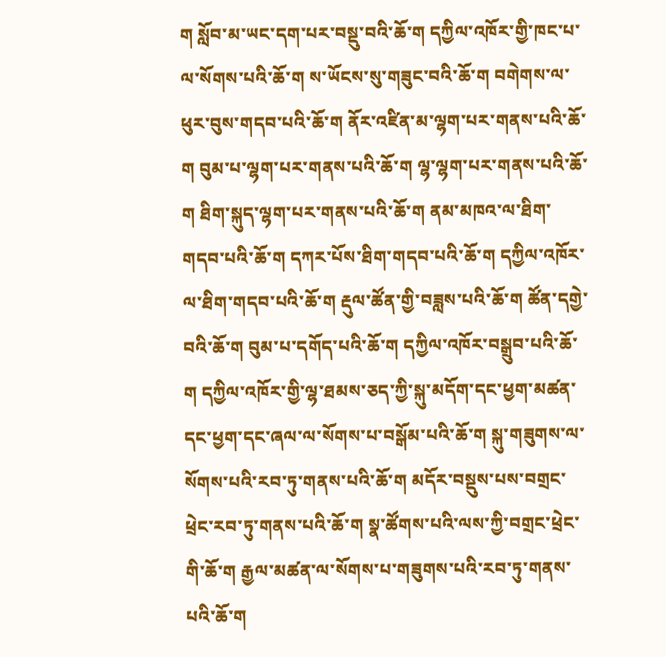ག སློབ་མ་ཡང་དག་པར་བསྡུ་བའི་ཆོ་ག དཀྱིལ་འཁོར་གྱི་ཁང་པ་ལ་སོགས་པའི་ཆོ་ག ས་ཡོངས་སུ་གཟུང་བའི་ཆོ་ག བགེགས་ལ་ཕུར་བུས་གདབ་པའི་ཆོ་ག ནོར་འཛིན་མ་ལྷག་པར་གནས་པའི་ཆོ་ག བུམ་པ་ལྷག་པར་གནས་པའི་ཆོ་ག ལྷ་ལྷག་པར་གནས་པའི་ཆོ་ག ཐིག་སྐུད་ལྷག་པར་གནས་པའི་ཆོ་ག ནམ་མཁའ་ལ་ཐིག་གདབ་པའི་ཆོ་ག དཀར་པོས་ཐིག་གདབ་པའི་ཆོ་ག དཀྱིལ་འཁོར་ལ་ཐིག་གདབ་པའི་ཆོ་ག རྡུལ་ཚོན་གྱི་བཟླས་པའི་ཆོ་ག ཚོན་དགྱེ་བའི་ཆོ་ག བུམ་པ་དགོད་པའི་ཆོ་ག དཀྱིལ་འཁོར་བསྒྲུབ་པའི་ཆོ་ག དཀྱིལ་འཁོར་གྱི་ལྷ་ཐམས་ཅད་ཀྱི་སྐུ་མདོག་དང་ཕྱག་མཚན་དང་ཕྱག་དང་ཞལ་ལ་སོགས་པ་བསྒོམ་པའི་ཆོ་ག སྐུ་གཟུགས་ལ་སོགས་པའི་རབ་ཏུ་གནས་པའི་ཆོ་ག མདོར་བསྡུས་པས་བགྲང་ཕྲེང་རབ་ཏུ་གནས་པའི་ཆོ་ག སྣ་ཚོགས་པའི་ལས་ཀྱི་བགྲང་ཕྲེང་གི་ཆོ་ག རྒྱལ་མཚན་ལ་སོགས་པ་གཟུགས་པའི་རབ་ཏུ་གནས་པའི་ཆོ་ག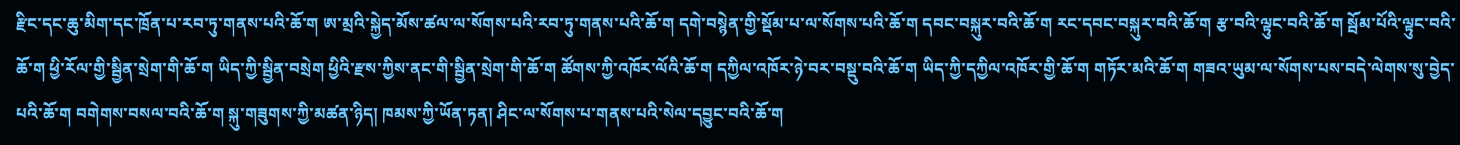རྫིང་དང་ཆུ་མིག་དང་ཁྲོན་པ་རབ་ཏུ་གནས་པའི་ཆོ་ག ཨ་མྲའི་སྐྱེད་མོས་ཚལ་ལ་སོགས་པའི་རབ་ཏུ་གནས་པའི་ཆོ་ག དགེ་བསྙེན་གྱི་སྡོམ་པ་ལ་སོགས་པའི་ཆོ་ག དབང་བསྐུར་བའི་ཆོ་ག རང་དབང་བསྐུར་བའི་ཆོ་ག རྩ་བའི་ལྟུང་བའི་ཆོ་ག སྦོམ་པོའི་ལྟུང་བའི་ཆོ་ག ཕྱི་རོལ་གྱི་སྦྱིན་སྲེག་གི་ཆོ་ག ཡིད་ཀྱི་སྦྱིན་བསྲེག ཕྱིའི་རྫས་ཀྱིས་ནང་གི་སྦྱིན་སྲེག་གི་ཆོ་ག ཚོགས་ཀྱི་འཁོར་ལོའི་ཆོ་ག དཀྱིལ་འཁོར་ཉེ་བར་བསྡུ་བའི་ཆོ་ག ཡིད་ཀྱི་དཀྱིལ་འཁོར་གྱི་ཆོ་ག གཏོར་མའི་ཆོ་ག གཟའ་ཡུམ་ལ་སོགས་པས་བདེ་ལེགས་སུ་བྱེད་པའི་ཆོ་ག བགེགས་བསལ་བའི་ཆོ་ག སྐུ་གཟུགས་ཀྱི་མཚན་ཉིད། ཁམས་ཀྱི་ཡོན་ཏན། ཤིང་ལ་སོགས་པ་གནས་པའི་སེལ་དབྱུང་བའི་ཆོ་ག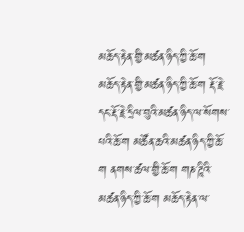མཆོད་རྟེན་གྱི་མཚན་ཉིད་ཀྱི་ཆོ་ག མཆོད་རྟེན་གྱི་མཚན་ཉིད་ཀྱི་ཆོ་ག རྡོ་རྗེ་དང་རྡོ་རྗེ་དྲིལ་བུའི་མཚན་ཉིད་ལ་སོགས་པའི་ཆོ་ག མཚོན་ཆའི་མཚན་ཉིད་ཀྱི་ཆོ་ག ནགས་ཚལ་གྱི་ཆོ་ག གཎ་ཌཱིའི་མཚན་ཉིད་ཀྱི་ཆོ་ག མཆོད་རྟེན་ལ་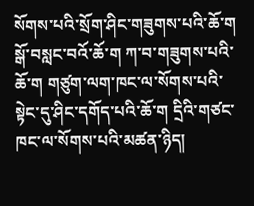སོགས་པའི་སྲོག་ཤིང་གཟུགས་པའི་ཆོ་ག སྒོ་བསླང་བའོ་ཆོ་ག ཀ་བ་གཟུགས་པའི་ཆོ་ག གཙུག་ལག་ཁང་ལ་སོགས་པའི་སྟེང་དུ་ཤིང་དགོད་པའི་ཆོ་ག དྲིའི་གཙང་ཁང་ལ་སོགས་པའི་མཚན་ཉིད།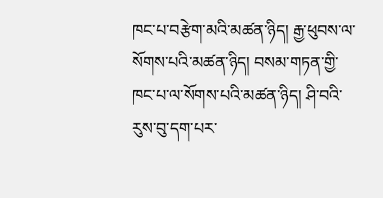ཁང་པ་བརྩེག་མའི་མཚན་ཉིད། རྒྱ་ཕུབས་ལ་སོགས་པའི་མཚན་ཉིད། བསམ་གཏན་གྱི་ཁང་པ་ལ་སོགས་པའི་མཚན་ཉིད། ཤི་བའི་རུས་བུ་དག་པར་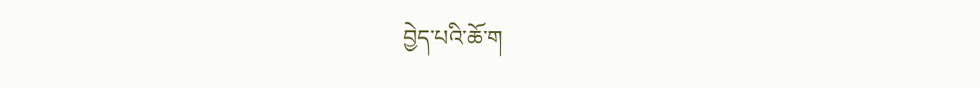བྱེད་པའི་ཆོ་ག